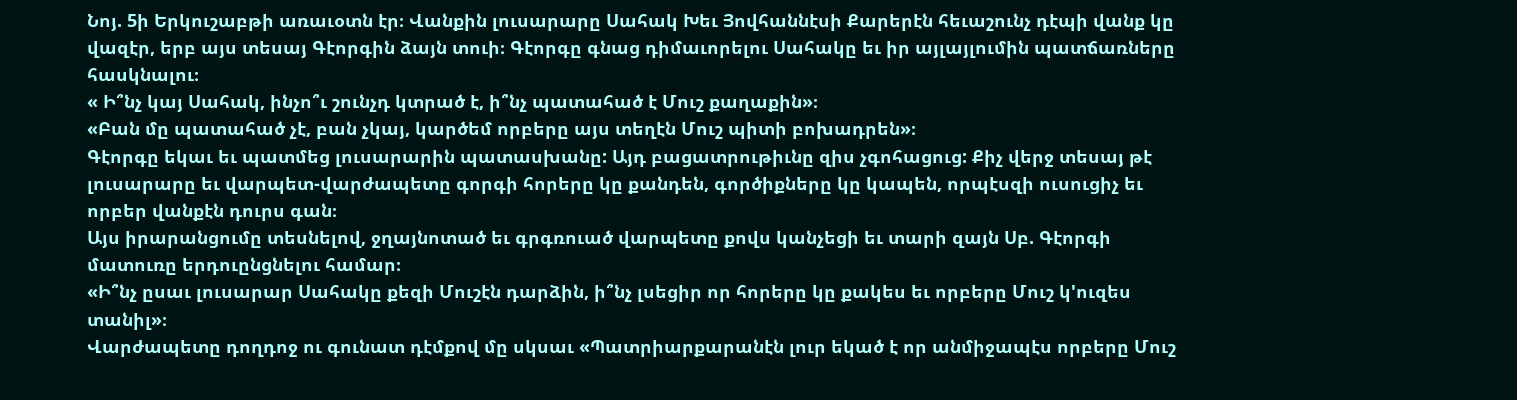Նոյ. 5ի Երկուշաբթի առաւօտն էր։ Վանքին լուսարարը Սահակ Խեւ Յովհաննէսի Քարերէն հեւաշունչ դէպի վանք կը վազէր, երբ այս տեսայ Գէորգին ձայն տուի։ Գէորգը գնաց դիմաւորելու Սահակը եւ իր այլայլումին պատճառները հասկնալու։
« Ի՞նչ կայ Սահակ, ինչո՞ւ շունչդ կտրած է, ի՞նչ պատահած է Մուշ քաղաքին»։
«Բան մը պատահած չէ, բան չկայ, կարծեմ որբերը այս տեղէն Մուշ պիտի բոխադրեն»։
Գէորգը եկաւ եւ պատմեց լուսարարին պատասխանը: Այդ բացատրութիւնը զիս չգոհացուց: Քիչ վերջ տեսայ թէ լուսարարը եւ վարպետ-վարժապետը գորգի հորերը կը քանդեն, գործիքները կը կապեն, որպէսզի ուսուցիչ եւ որբեր վանքէն դուրս գան։
Այս իրարանցումը տեսնելով, ջղայնոտած եւ գրգռուած վարպետը քովս կանչեցի եւ տարի զայն Սբ. Գէորգի մատուռը երդուընցնելու համար։
«Ի՞նչ ըսաւ լուսարար Սահակը քեզի Մուշէն դարձին, ի՞նչ լսեցիր որ հորերը կը քակես եւ որբերը Մուշ կ'ուզես տանիլ»։
Վարժապետը դողդոջ ու գունատ դէմքով մը սկսաւ «Պատրիարքարանէն լուր եկած է որ անմիջապէս որբերը Մուշ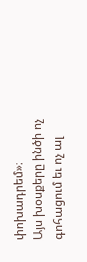փոխադրեմ»։
Այս խօսքերը ինծի ոչ գոհացում եւ ոչ ալ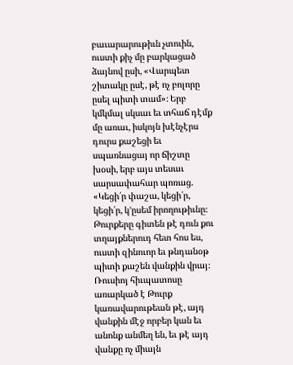բաւարարութիւն չտուին, ուստի քիչ մը բարկացած ձայնով ըսի, «Վարպետ շիտակը ըսէ, թէ ոչ բոլորը ըսել պիտի տամ»։ Երբ կմկմալ սկսաւ եւ տհաճ դէմք մը առաւ, իսկոյն խէնչէրս դուրս քաշեցի եւ սպառնացայ որ ճիշտը խօսի, երբ այս տեսաւ սարսափահար պոռաց.
«Կեցի՛ր փաշա, կեցի՛ր, կեցի՛ր, կ'ըսեմ իրողութիւնը։ Թուրքերը գիտեն թէ դուն քու տղայքներուդ հետ հոս ես, ուստի զինուոր եւ թնդանօթ պիտի քաշեն վանքին վրայ։ Ռուսիոյ հիւպատոսը առարկած է Թուրք կառավարութեան թէ, այդ վանքին մէջ որբեր կան եւ անոնք անմեղ են, եւ թէ այդ վանքը ոչ միայն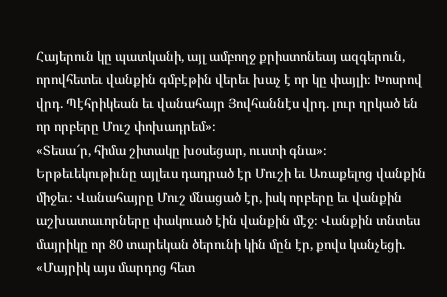Հայերուն կը պատկանի, այլ ամբողջ քրիստոնեայ ազգերուն, որովհետեւ վանքին գմբէթին վերեւ խաչ է որ կը փայլի։ Խոսրով վրդ. Պէհրիկեան եւ վանահայր Յովհաննէս վրդ. լուր ղրկած են որ որբերը Մուշ փոխադրեմ»։
«Տեսա՜ր, հիմա շիտակը խօսեցար, ուստի գնա»։
Երթեւեկութիւնը այլեւս դադրած էր Մուշի եւ Առաքելոց վանքին միջեւ։ Վանահայրը Մուշ մնացած էր, իսկ որբերը եւ վանքին աշխատաւորները փակուած էին վանքին մէջ։ Վանքին տնտես մայրիկը որ 80 տարեկան ծերունի կին մըն էր, քովս կանչեցի. «Մայրիկ այս մարդոց հետ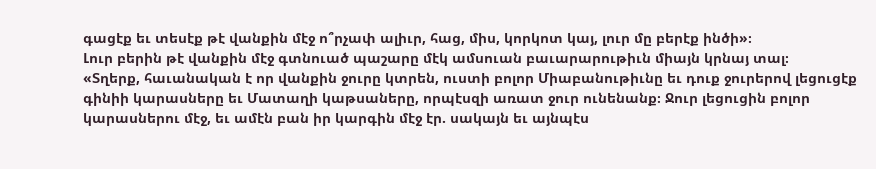գացէք եւ տեսէք թէ վանքին մէջ ո՞րչափ ալիւր, հաց, միս, կորկոտ կայ, լուր մը բերէք ինծի»։
Լուր բերին թէ վանքին մէջ գտնուած պաշարը մէկ ամսուան բաւարարութիւն միայն կրնայ տալ։
«Տղերք, հաւանական է որ վանքին ջուրը կտրեն, ուստի բոլոր Միաբանութիւնը եւ դուք ջուրերով լեցուցէք գինիի կարասները եւ Մատաղի կաթսաները, որպէսզի առատ ջուր ունենանք։ Ջուր լեցուցին բոլոր կարասներու մէջ, եւ ամէն բան իր կարգին մէջ էր. սակայն եւ այնպէս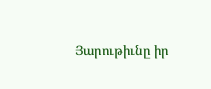Յարութիւնը իր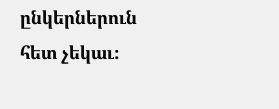ընկերներուն հետ չեկաւ։